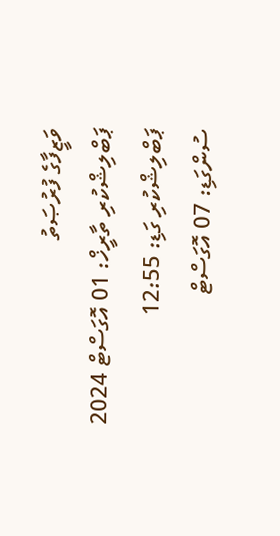ވަޒީފާގެ ފުރުޞަތު
ޕަބްލިޝްކުރި ތާރީޚް: 01 އޮގަސްޓް 2024
ޕަބްލިޝްކުރި ގަޑި: 12:55
ސުންގަޑި: 07 އޮގަސްޓް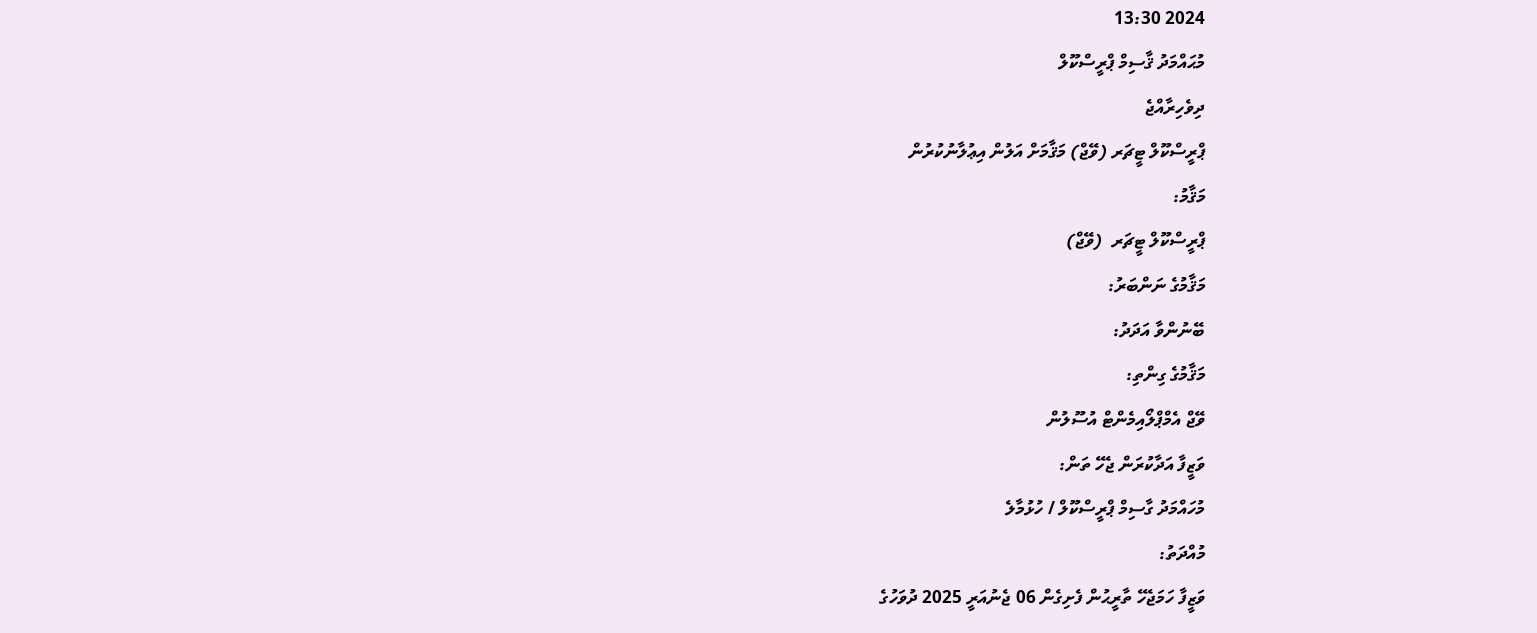2024 13:30
މުޙައްމަދު ޤާސިމް ޕްރީސްކޫލް
ދިވެހިރާއްޖެ
ޕްރީސްކޫލް ޓީޗަރ (ވޭޖް) މަޤާމަށް އަލުން އިޢުލާނުކުރުން
މަޤާމު:
ޕްރީސްކޫލް ޓީޗަރ  (ވޭޖް)
މަޤާމުގެ ނަންބަރު:
ބޭނުންވާ އަދަދު:
މަޤާމުގެ ގިންތި:
ވޭޖް އެމްޕްލޯއިމެންޓް އުސޫލުން
ވަޒީފާ އަދާކުރަން ޖެހޭ ތަން:
މުހައްމަދު ގާސިމް ޕްރީސްކޫލް / ހުޅުމާލެ
މުއްދަތު:
ވަޒީފާ ހަމަޖެހޭ ތާރީޙުން ފެށިގެން 06 ޖެނުއަރީ 2025 ދުވަހުގެ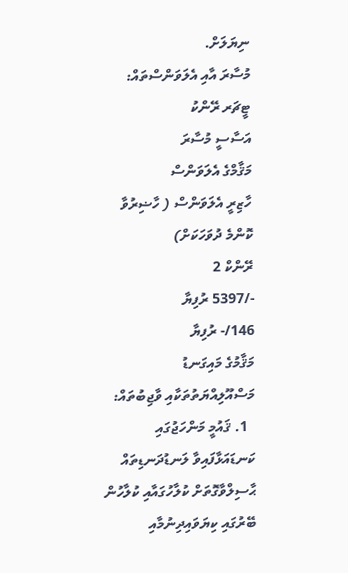ނިޔަލަށް.
މުސާރަ އާއި އެލަވަންސްތައް:
ޓީޗަރ ރޭންކު
އަސާސީ މުސާރަ
މަޤާމްގެ އެލަވަންސް
ހާޒިރީ އެލަވަންސް ( ހާޟިރުވާ ކޮންމެ ދުވަހަކަށް)
ރޭންކް 2
-/5397 ރުފިޔާ
146/- ރުފިޔާ
މަޤާމުގެ މައިގަނޑު މަސްއޫލިއްޔަތުތަކާއި ވާޖިބުތައް:
  1. ޤައުމީ މަންހަޖުގައި ކަނޑައަޅާފައިވާ ލަނޑުދަނޑިތައް ޙާސިލްވާގޮތަށް ކުލާހުގައާއި ކުލާހުން ބޭރުގައި ކިޔަވައިދިނުމާއި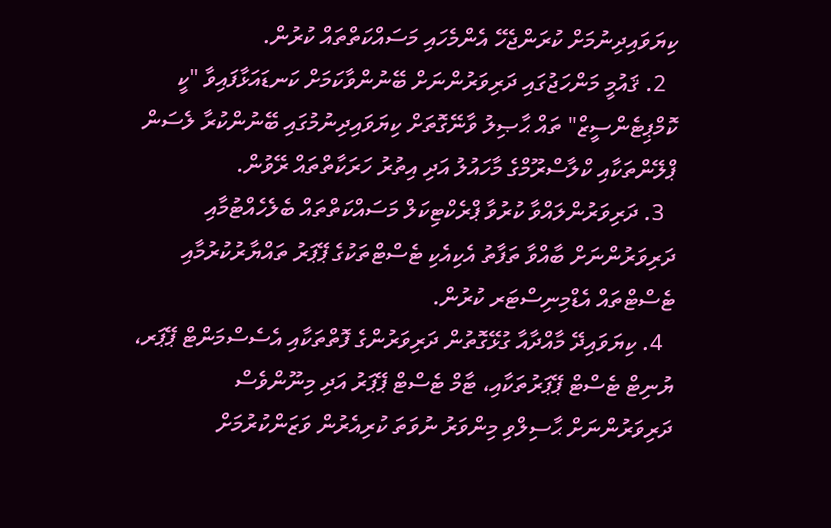ކިޔަވައިދިނުމަށް ކުރަންޖެހޭ އެންމެހައި މަސައްކަތްތައް ކުރުން.
  2. ޤައުމީ މަންހަޖުގައި ދަރިވަރުންނަށް ބޭނުންވާކަމަށް ކަނޑައަޅާފައިވާ "ކީ ކޮމްޕިޓެންސީޒް" ތައް ޙާޞިލު ވާނޭގޮތަށް ކިޔަވައިދިނުމުގައި ބޭނުންކުރާ ލެސަން ޕްލޭންތަކާއި ކްލާސްރޫމްގެ މާހައުލު އަދި އިތުރު ހަރަކާތްތައް ރޭވުން.
  3. ދަރިވަރުންލައްވާ ކުރުވާ ޕްރެކްޓިކަލް މަސައްކަތްތައް ބެލެހެއްޓުމާއި ދަރިވަރުންނަށް ބާއްވާ ތަފާތު އެކިއެކި ޓެސްޓްތަކުގެ ޕޭޕަރު ތައްޔާރުކުރުމާއި ޓެސްޓްތައް އެޑްމިނިސްޓަރ ކުރުން.
  4. ކިޔަވައިދޭ މާއްދާއާ ގުޅޭގޮތުން ދަރިވަރުންގެ ފޮތްތަކާއި އެސެސްމަންޓް ޕޭޕަރ، ޔުނިޓް ޓެސްޓް ޕޭޕަރުތަކާއި، ޓާމް ޓެސްޓް ޕޭޕަރު އަދި މިނޫންވެސް ދަރިވަރުންނަށް ޙާސިލްވި މިންވަރު ނުވަތަ ކުރިއެރުން ވަޒަންކުރުމަށް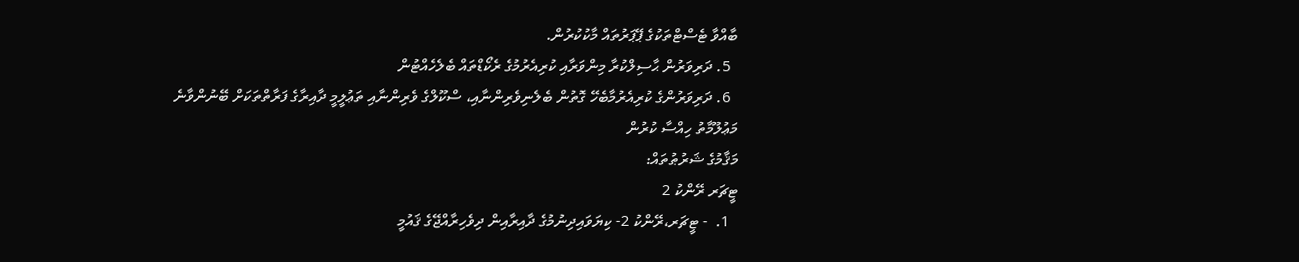ބާއްވާ ޓެސްޓްތަކުގެ ޕޭޕަރުތައް މާކުކުރުން.
  5. ދަރިވަރުން ޙާސިލްކުރާ މިންވަރާއި ކުރިއެރުމުގެ ރެކޯޑްތައް ބެލެހެއްޓުން
  6. ދަރިވަރުންގެ ކުރިއެރުމާބެހޭ ގޮތުން ބެލެނިވެރިންނާއި، ސްކޫލްގެ ވެރިންނާއި ތަޢުލީމީ ދާއިރާގެ ފަރާތްތަކަށް ބޭނުންވާނެ މަޢުލޫމާތު ހިއްސާ ކުރުން
މަޤާމުގެ ޝަރުޠުތައް:
ޓީޗަރ ރޭންކު 2
  1.  - ޓީޗަރ،ރޭންކު 2- ކިޔަވައިދިނުމުގެ ދާއިރާއިން ދިވެހިރާއްޖޭގެ ޤައުމީ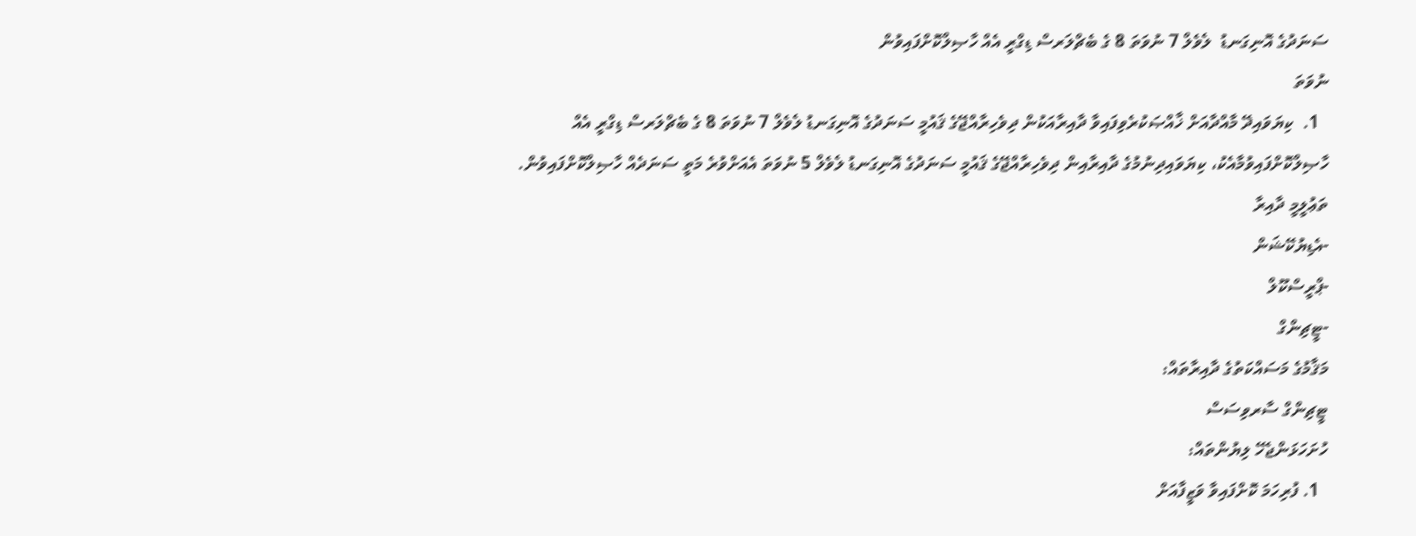ސަނަދުގެ އޮނިގަނޑު  ލެވެލް 7 ނުވަތަ 8 ގެ ބެޗްލަރސް ޑިގްރީ އެއް ހާޞިލްކޮށްފައިވުން
ނުވަތަ
  1.  ކިޔަވައިދޭ މާއްދާއަށް ޚާއްޞަކުރެވިފައިވާ ދާއިރާއަކުން ދިވެހިރާއްޖޭގެ ޤައުމީ ސަނަދުގެ އޮނިގަނޑު ލެވެލް 7 ނުވަތަ 8 ގެ ބެޗްލަރސް ޑިގްރީ އެއް ހާޞިލްކޮށްފައިވުމާއެކު، ކިޔަވައިދިނުމުގެ ދާއިރާއިން ދިވެހިރާއްޖޭގެ ޤައުމީ ސަނަދުގެ އޮނިގަނޑު ލެވެލް 5 ނުވަތަ އެއަށްވުރެ މަތީ ސަނަދެއް ހާޞިލްކޮށްފައިވުން.
ތަޢުލީމީ ދާއިރާ
-އެޑިޔުކޭޝަން
-ޕްރީސްކޫލް
-ޓީޗިންގް
މަޤާމުގެ މަސައްކަތުގެ ދާއިރާތައް:
ޓީޗިންގް ސާރވިސަސް
ހުށަހަޅަންޖެހޭ ލިޔުންތައް:
  1. ފުރިހަމަ ކޮށްފައިވާ ވަޒީފާއަށް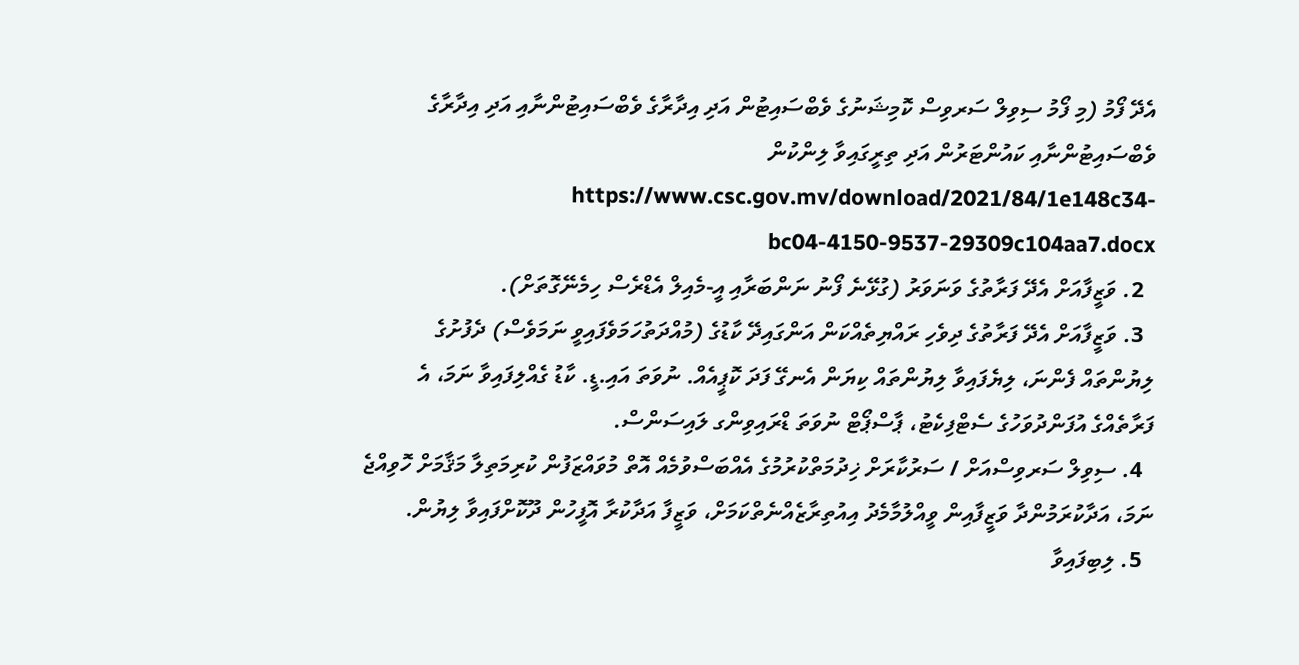އެދޭ ފޯމު (މި ފޯމު ސިވިލް ސަރވިސް ކޮމިޝަނުގެ ވެބްސައިޓުން އަދި އިދާރާގެ ވެބްސައިޓުންނާއި އަދި އިދާރާގެ ވެބްސައިޓުންނާއި ކައުންޓަރުން އަދި ތިރީގައިވާ ލިންކުން                    https://www.csc.gov.mv/download/2021/84/1e148c34-bc04-4150-9537-29309c104aa7.docx
  2. ވަޒީފާއަށް އެދޭ ފަރާތުގެ ވަނަވަރު (ގުޅޭނެ ފޯނު ނަންބަރާއި އީ-މެއިލް އެޑްރެސް ހިމެނޭގޮތަށް).
  3. ވަޒީފާއަށް އެދޭ ފަރާތުގެ ދިވެހި ރައްޔިތެއްކަން އަންގައިދޭ ކާޑުގެ (މުއްދަތުހަމަވެފައިވީ ނަމަވެސް) ދެފުށުގެ ލިޔުންތައް ފެންނަ، ލިޔެފައިވާ ލިޔުންތައް ކިޔަން އެނގޭ ފަދަ ކޮޕީއެއް. ނުވަތަ އައި.ޑީ. ކާޑު ގެއްލިފައިވާ ނަމަ، އެ ފަރާތެއްގެ އުފަންދުވަހުގެ ސެޓްފިކެޓު، ޕާސްޕޯޓް ނުވަތަ ޑްރައިވިންގ ލައިސަންސް.
  4. ސިވިލް ސަރވިސްއަށް / ސަރުކާރަށް ޚިދުމަތްކުރުމުގެ އެއްބަސްވުމެއް އޮތް މުވައްޒަފުން ކުރިމަތިލާ މަޤާމަށް ހޮވިއްޖެ ނަމަ، އަދާކުރަމުންދާ ވަޒީފާއިން ވީއްލުމާމެދު އިއުތިރާޒެއްނެތްކަމަށް، ވަޒީފާ އަދާކުރާ އޮފީހުން ދޫކޮށްފައިވާ ލިޔުން.
  5. ލިބިފައިވާ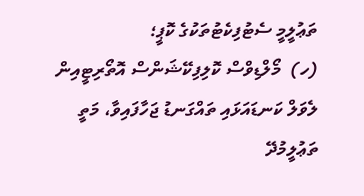ތަޢުލީމީ ސެޓުފިކެޓުތަކުގެ ކޮޕީ؛
(ހ)  މޯލްޑިވްސް ކޮލިފިކޭޝަންސް އޮތޯރިޓީއިން ލެވަލް ކަނޑައަޅައި ތައްގަނޑު ޖަހާފައިވާ، މަތީ ތަޢުލީމުދޭ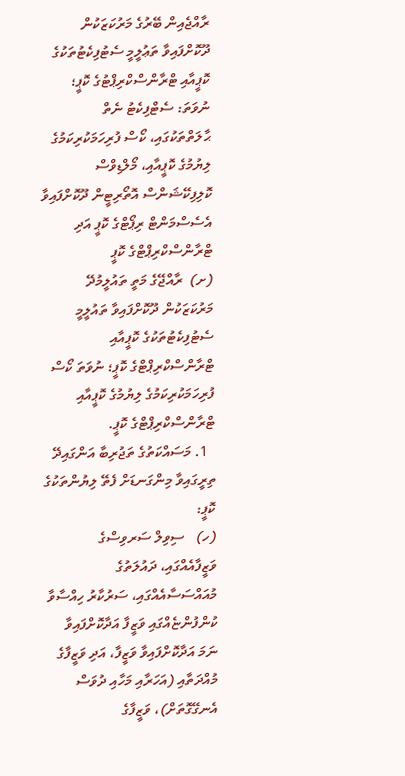ރާއްޖެއިން ބޭރުގެ މަރުކަޒަކުން ދޫކޮށްފައިވާ ތަޢުލީމީ ސެޓުފިކެޓުތަކުގެ ކޮޕީއާއި ޓްރާންސްކްރިޕްޓުގެ ކޮޕީ؛ ނުވަތަ: ސެޓްފިކެޓު ނެތް ޙާލަތްތަކުގައި، ކޯސް ފުރިހަމަކުރިކަމުގެ ލިޔުމުގެ ކޮޕީއާއި، މޯލްޑިވްސް ކޮލިފިކޭޝަންސް އޮތޯރިޓީން ދޫކޮށްފައިވާ އެސެސްމަންޓް ރިޕޯޓްގެ ކޮޕީ އަދި ޓްރާންސްކްރިޕްޓްގެ ކޮޕީ
(ށ)  ރާއްޖޭގެ މަތީ ތައުލީމުދޭ މަރުކަޒަކުން ދޫކޮށްފައިވާ ތައުލީމީ ސެޓުފިކެޓުތަކުގެ ކޮޕީއާއި ޓްރާންސްކްރިޕްޓްގެ ކޮޕީ؛ ނުވަތަ ކޯސް ފުރިހަމަކުރިކަމުގެ ލިޔުމުގެ ކޮޕީއާއި ޓްރާންސްކްރިޕްޓްގެ ކޮޕީ.
  1. މަސައްކަތުގެ ތަޖުރިބާ އަންގައިދޭ ތިރީގައިވާ މިންގަނޑަށް ފެތޭ ލިޔުންތަކުގެ ކޮޕީ:
(ހ)   ސިވިލް ސަރވިސްގެ ވަޒީފާއެއްގައި، ދައުލަތުގެ މުއައްސަސާއެއްގައި، ސަރުކާރު ހިއްސާވާ ކުންފުންޏެއްގައި ވަޒީފާ އަދާކޮށްފައިވާ ނަމަ އަދާކޮށްފައިވާ ވަޒީފާ، އަދި ވަޒީފާގެ މުއްދަތާއި (އަހަރާއި މަހާއި ދުވަސް އެނގޭގޮތަށް)، ވަޒީފާގެ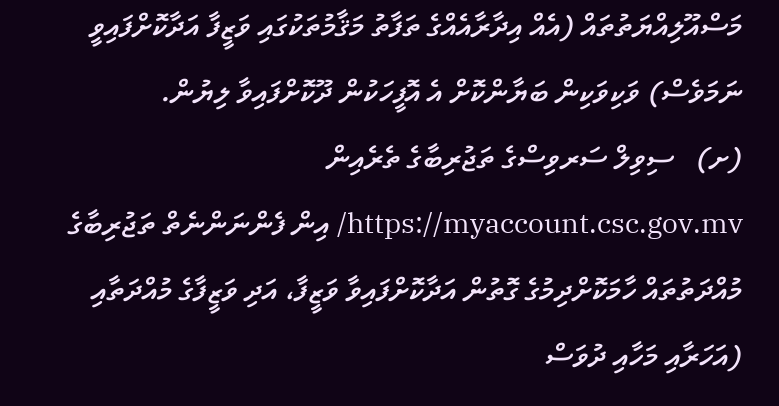މަސްއޫލިއްޔަތުތައް (އެއް އިދާރާއެއްގެ ތަފާތު މަޤާމުތަކުގައި ވަޒީފާ އަދާކޮށްފައިވީ ނަމަވެސް) ވަކިވަކިން ބަޔާންކޮށް އެ އޮފީހަކުން ދޫކޮށްފައިވާ ލިޔުން.
(ށ)   ސިވިލް ސަރވިސްގެ ތަޖުރިބާގެ ތެރެއިން https://myaccount.csc.gov.mv/ އިން ފެންނަންނެތް ތަޖުރިބާގެ މުއްދަތުތައް ހާމަކޮށްދިމުގެ ގޮތުން އަދާކޮށްފައިވާ ވަޒީފާ، އަދި ވަޒީފާގެ މުއްދަތާއި (އަހަރާއި މަހާއި ދުވަސް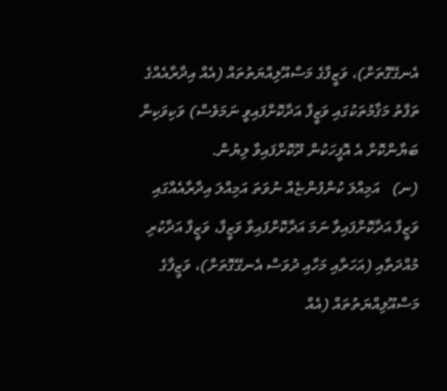އެނގޭގޮތަށް)، ވަޒީފާގެ މަސްއޫލިއްޔަތުތައް (އެއް އިދާރާއެއްގެ ތަފާތު މަޤާމުތަކުގައި ވަޒީފާ އަދާކޮށްފައިވީ ނަމަވެސް) ވަކިވަކިން ބަޔާންކޮށް އެ އޮފީހަކުން ދޫކޮށްފައިވާ ލިޔުން.
(ނ)   އަމިއްލަ ކުންފުންޏެއް ނުވަތަ އަމިއްލަ އިދާރާއެއްގައި ވަޒީފާ އަދާކޮށްފައިވާ ނަމަ އަދާކޮށްފައިވާ ވަޒީފާ، ވަޒީފާ އަދާކުރި މުއްދަތާއި (އަހަރާއި މަހާއި ދުވަސް އެނގޭގޮތަށް)، ވަޒީފާގެ މަސްއޫލިއްޔަތުތައް (އެއް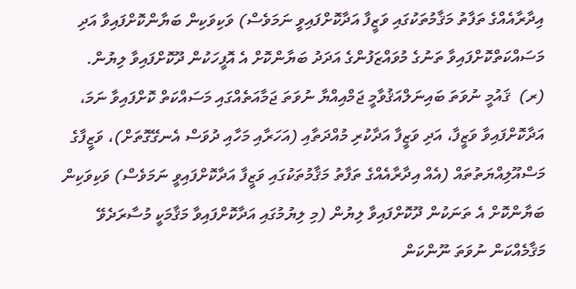އިދާރާއެއްގެ ތަފާތު މަޤާމުތަކުގައި ވަޒީފާ އަދާކޮށްފައިވީ ނަމަވެސް) ވަކިވަކިން ބަޔާންކޮށްފައިވާ އަދި މަސައްކަތްކޮށްފައިވާ ތަނުގެ މުވައްޒަފުންގެ އަދަދު ބަޔާންކޮށް އެ އޮފީހަކުން ދޫކޮށްފައިވާ ލިޔުން.
(ރ)  ޤައުމީ ނުވަތަ ބައިނަލްއަޤުވާމީ ޖަމްއިއްޔާ ނުވަތަ ޖަމާއަތެއްގައި މަސައްކަތް ކޮށްފައިވާ ނަމަ، އަދާކޮށްފައިވާ ވަޒީފާ، އަދި ވަޒީފާ އަދާކުރި މުއްދަތާއި (އަހަރާއި މަހާއި ދުވަސް އެނގޭގޮތަށް)، ވަޒީފާގެ މަސްއޫލިއްޔަތުތައް (އެއް އިދާރާއެއްގެ ތަފާތު މަޤާމުތަކުގައި ވަޒީފާ އަދާކޮށްފައިވީ ނަމަވެސް) ވަކިވަކިން ބަޔާންކޮށް އެ ތަނަކުން ދޫކޮށްފައިވާ ލިޔުން (މި ލިޔުމުގައި އަދާކޮށްފައިވާ މަޤާމަކީ މުސާރަދެވޭ މަޤާމެއްކަން ނުވަތަ ނޫންކަން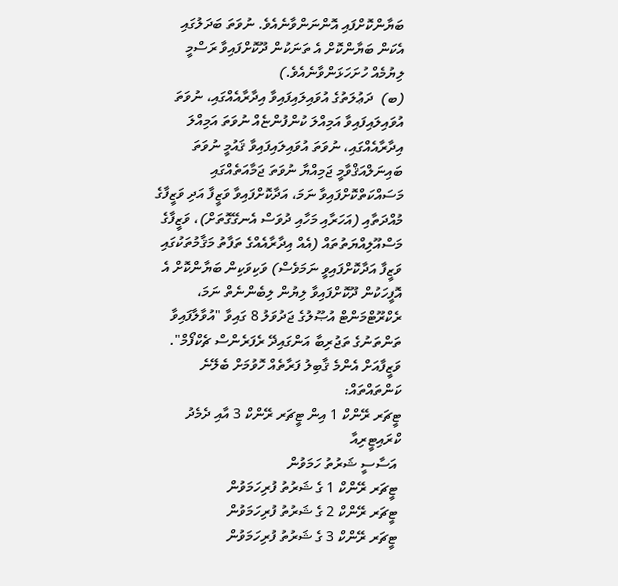ބަޔާންކޮށްފައި އޮންނަންވާނެއެވެ. ނުވަތަ ބަދަލުގައި އެކަން ބަޔާންކޮށް އެ ތަނަކުން ދޫކޮށްފައިވާ ރަސްމީ ލިޔުމެއް ހުށަހަޅަންވާނެއެވެ.)
(ބ)  ދަޢުލަތުގެ އުވައިލައިފައިވާ އިދާރާއެއްގައި، ނުވަތަ އުވައިލައިފައިވާ އަމިއްލަ ކުންފުންޏެއް ނުވަތަ އަމިއްލަ އިދާރާއެއްގައި، ނުވަތަ އުވައިލައިފައިވާ ޤައުމީ ނުވަތަ ބައިނަލްއަޤްވާމީ ޖަމިއްޔާ ނުވަތަ ޖަމާއަތެއްގައި މަސައްކަތްކޮށްފައިވާ ނަމަ، އަދާކޮށްފައިވާ ވަޒީފާ އަދި ވަޒީފާގެ މުއްދަތާއި (އަހަރާއި މަހާއި ދުވަސް އެނގޭގޮތަށް)، ވަޒީފާގެ މަސްއޫލިއްޔަތުތައް (އެއް އިދާރާއެއްގެ ތަފާތު މަޤާމުތަކުގައި ވަޒީފާ އަދާކޮށްފައިވީ ނަމަވެސް) ވަކިވަކިން ބަޔާންކޮށް އެ އޮފީހަކުން ދޫކޮށްފައިވާ ލިޔުން ލިބެންނެތް ނަމަ، ރެކްރޫޓްމަންޓް އުޞޫލުގެ ޖަދުވަލު 8 ގައިވާ "އުވާލާފައިވާ ތަންތަނުގެ ތަޖުރިބާ އަންގައިދޭ ރެފަރެންސް ޗެކްފޯމް".
ވަޒީފާއަށް އެންމެ ޤާބިލު ފަރާތެއް ހޮވުމަށް ބެލޭނެ ކަންތައްތައް:
ޓީޗަރ ރޭންކް 1 އިން ޓީޗަރ ރޭންކް 3 އާއި ދެމެދު ކްރައިޓީރިއާ
 އަސާސީ ޝަރުތު ހަމަވުން
 ޓީޗަރ ރޭންކް 1 ގެ ޝަރުތު ފުރިހަމަވުން
 ޓީޗަރ ރޭންކް 2 ގެ ޝަރުތު ފުރިހަމަވުން
 ޓީޗަރ ރޭންކް 3 ގެ ޝަރުތު ފުރިހަމަވުން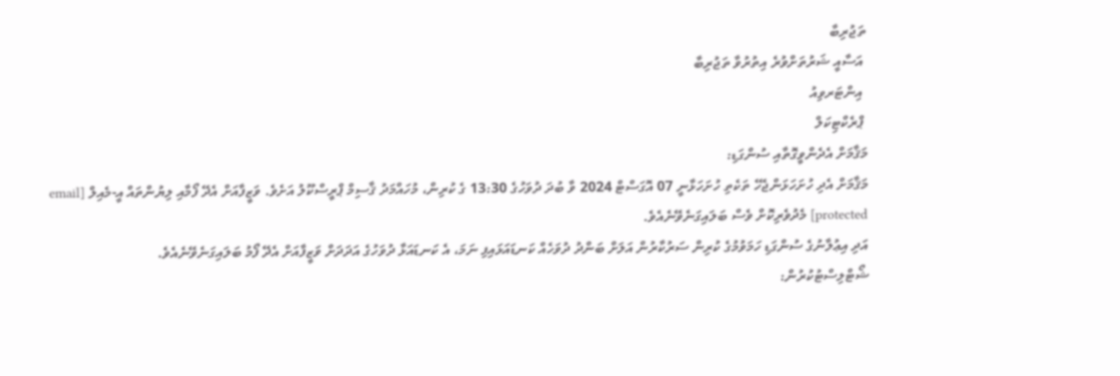ތަޖުރިބާ
 އަސާއީ ޝަރުތަށްވުރެ އިތުރުވާ ތަޖުރިބާ
 އިންޓަރވިއު
 ޕްރެކްޓިކަލް
މަޤާމަށް އެދެންވީގޮތާއި ސުންގަޑި:
މަޤާމަށް އެދި ހުށަހަޅަންޖެހޭ ތަކެތި ހުށަހަޅާނީ 07 އޮގަސްޓް 2024 ވާ ބުދަ ދުވަހުގެ 13:30 ގެ ކުރިން، މުހައްމަދު ޤާސިމް ޕްރީސްކޫލު އަށެވެ. ވަޒީފާއަށް އެދޭ ފޯމާއި ލިޔުންތައް އީ-މެއިލް [email protected] މެދުވެރިކޮށް ވެސް ބަލައިގަނެވޭނެއެވެ.
އަދި އިޢުލާނުގެ ސުންގަޑި ހަމަވުމުގެ ކުރިން ސަރުކާރުން އަލަށް ބަންދު ދުވަހެއް ކަނޑައަޅައިފި ނަމަ، އެ ކަނޑައަޅާ ދުވަހުގެ އަދަދަށް ވަޒީފާއަށް އެދޭ ފޯމު ބަލައިގަނެވޭނެއެވެ.
ޝޯޓްލިސްޓުކުރުން: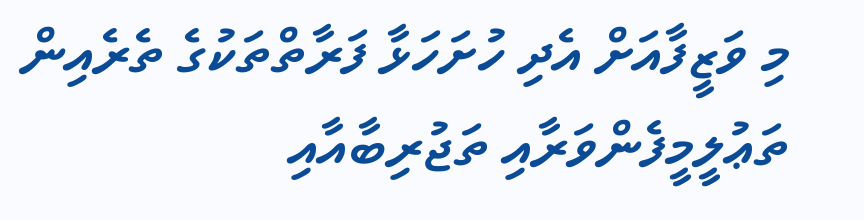މި ވަޒީފާއަށް އެދި ހުށަހަޅާ ފަރާތްތަކުގެ ތެރެއިން ތަޢުލީމީފެންވަރާއި ތަޖުރިބާއާއި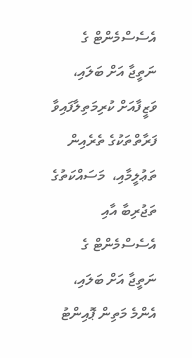އެސެސްމެންޓް ގެ ނަތީޖާ އަށް ބަލައި، ވަޒީފާއަށް ކުރިމަތިލާފައިވާ ފަރާތްތަކުގެ ތެރެއިން ތަޢުލީމާއި،  މަސައްކަތުގެ ތަޖުރިބާ އާއި އެސެސްމެންޓް ގެ ނަތީޖާ އަށް ބަލައި، އެންމެ މަތިން ޕޮއިންޓު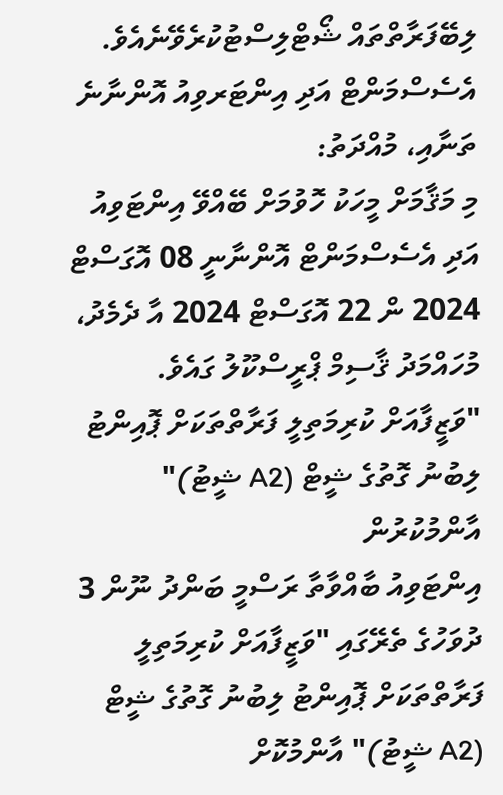ލިބޭފަރާތްތައް ޝޯޓްލިސްޓުކުރެވޭނެއެވެ.
އެސެސްމަންޓް އަދި އިންޓަރވިއު އޮންނާނެ ތަނާއި، މުއްދަތު:
މި މަޤާމަށް މީހަކު ހޮވުމަށް ބޭއްވޭ އިންޓަވިއު އަދި އެސެސްމަންޓް އޮންނާނީ 08 އޮގަސްޓް 2024 ން 22 އޮގަސްޓް 2024 އާ ދެމެދު، މުހައްމަދު ޤާސިމް ޕްރީސްކޫލު ގައެވެ.
"ވަޒީފާއަށް ކުރިމަތިލީ ފަރާތްތަކަށް ޕޮއިންޓު ލިބުނު ގޮތުގެ ޝީޓް (A2 ޝީޓު)" އާންމުކުރުން
އިންޓަވިއު ބާއްވާތާ ރަސްމީ ބަންދު ނޫން 3 ދުވަހުގެ ތެރޭގައި "ވަޒީފާއަށް ކުރިމަތިލީ ފަރާތްތަކަށް ޕޮއިންޓު ލިބުނު ގޮތުގެ ޝީޓް (A2 ޝީޓު)" އާންމުކޮށް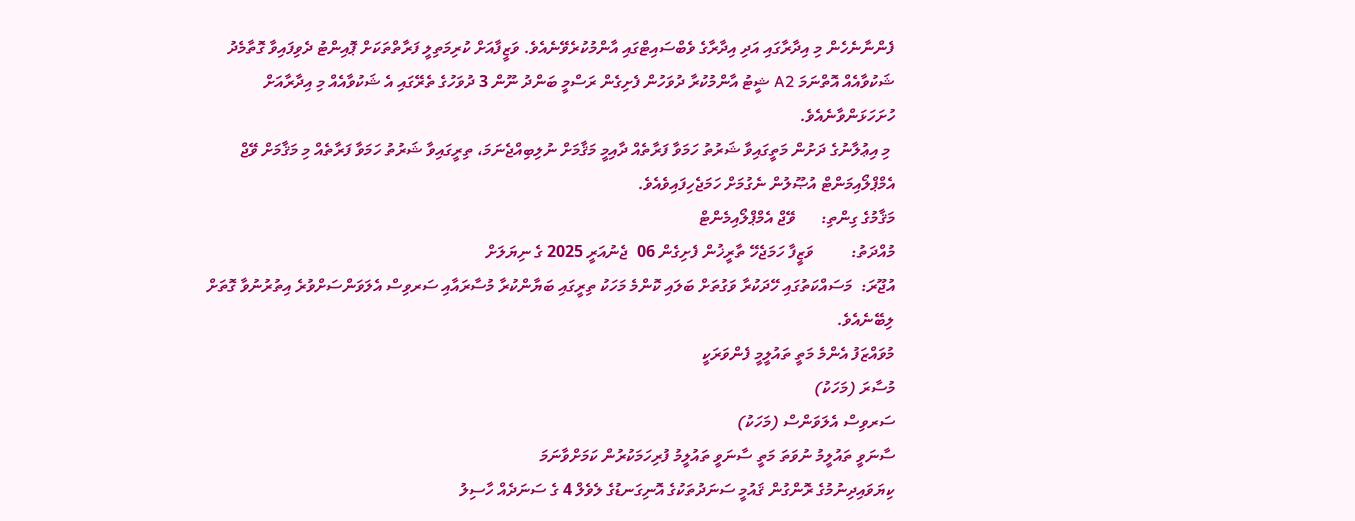ފެންނާނެހެން މި އިދާރާގައި އަދި އިދާރާގެ ވެބްސައިޓްގައި އާންމުކުރެވޭނެއެވެ. ވަޒީފާއަށް ކުރިމަތިލީ ފަރާތްތަކަށް ޕޮއިންޓު ދެވިފައިވާ ގޮތާމެދު ޝަކުވާއެއް އޮތްނަމަ A2 ޝީޓު އާންމުކުރާ ދުވަހުން ފެށިގެން ރަސްމީ ބަންދު ނޫން 3 ދުވަހުގެ ތެރޭގައި އެ ޝަކުވާއެއް މި އިދާރާއަށް ހުށަހަޅަންވާނެއެވެ.
 މި އިޢުލާނުގެ ދަށުން މަތީގައިވާ ޝަރުތު ހަމަވާ ފަރާތެއް ދާއިމީ މަޤާމަށް ނުލިބިއްޖެނަމަ، ތިރީގައިވާ ޝަރުތު ހަމަވާ ފަރާތެއް މި މަޤާމަށް ވޭޖް އެމްޕްލޯއިމަންޓް އުޞޫލުން ނެގުމަށް ހަމަޖެހިފައިވެއެވެ.
މަޤާމުގެ ގިންތި:      ވޭޖް އެމްޕްލޯއިމެންޓް
މުއްދަތު:         ވަޒީފާ ހަމަޖެހޭ ތާރީޚުން ފެށިގެން 06  ޖެނުއަރީ 2025 ގެ ނިޔަލަށް
އުޖޫރަ:  މަސައްކަތުގައި ހޭދަކުރާ ވަގުތަށް ބަލައި ކޮންމެ މަހަކު ތިރީގައި ބަޔާންކުރާ މުސާރައާއި ސަރވިސް އެލަވަންސަށްވުރެ އިތުރުނުވާ ގޮތަށް ލިބޭނެއެވެ.
މުވައްޒަފު އެންމެ މަތީ ތައުލީމީ ފެންވަރަކީ
މުސާރަ (މަހަކު)
ސަރވިސް އެލަވަންސް (މަހަކު)
ސާނަވީ ތައުލީމު ނުވަތަ މަތީ ސާނަވީ ތައުލީމު ފުރިހަމަކުރުން ކަމަށްވާނަމަ
ކިޔަވައިދިނުމުގެ ރޮންގުން ޤައުމީ ސަނަދުތަކުގެ އޮނިގަނޑުގެ ލެވެލް 4 ގެ ސަނަދެއް ހާސިލު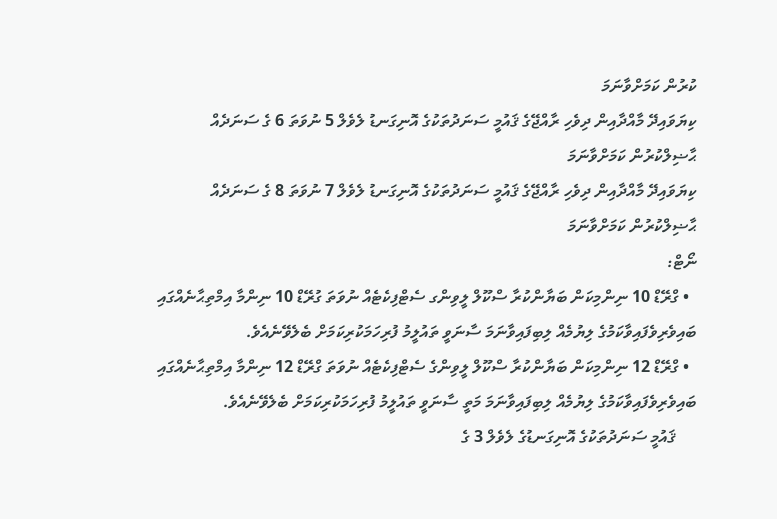ކުރުން ކަމަށްވާނަމަ
ކިޔަވައިދޭ މާއްދާއިން ދިވެހި ރާއްޖޭގެ ޤައުމީ ސަނަދުތަކުގެ އޮނިގަނޑު ލެވެލް 5 ނުވަތަ 6 ގެ ސަނަދެއް ޙާޟިލްކުރުން ކަމަށްވާނަމަ
ކިޔަވައިދޭ މާއްދާއިން ދިވެހި ރާއްޖޭގެ ޤައުމީ ސަނަދުތަކުގެ އޮނިގަނޑު ލެވެލް 7 ނުވަތަ 8 ގެ ސަނަދެއް ޙާޟިލްކުރުން ކަމަށްވާނަމަ
ނޯޓް:
  • ގްރޭޑް 10 ނިންމިކަން ބަޔާންކުރާ ސްކޫލް ލީވިންގ ސެޓްފިކެޓެއް ނުވަތަ ގުރޭޑް 10 ނިންމާ އިމްތިޙާނެއްގައި ބައިވެރިވެފައިވާކަމުގެ ލިޔުމެއް ލިބިފައިވާނަމަ ސާނަވީ ތައުލީމު ފުރިހަމަކުރިކަމަށް ބެލެވޭނެއެވެ.
  • ގްރޭޑް 12 ނިންމިކަން ބަޔާންކުރާ ސްކޫލް ލީވިންގެ ސެޓްފިކެޓެއް ނުވަތަ ގްރޭޑް 12 ނިންމާ އިމްތިޙާނެއްގައި ބައިވެރިވެފައިވާކަމުގެ ލިޔުމެއް ލިބިފައިވާނަމަ މަތީ ސާނަވީ ތައުލީމު ފުރިހަމަކުރިކަމަށް ބެލެވޭނެއެވެ.
     ޤައުމީ ސަނަދުތަކުގެ އޮނިގަނޑުގެ ލެވެލް 3 ގެ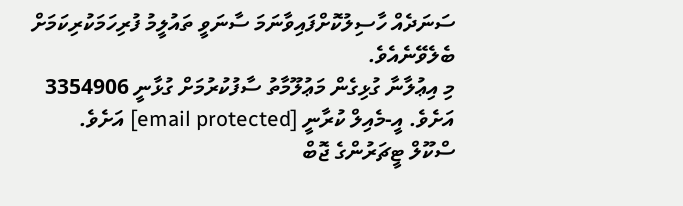ސަނަދެއް ހާސިލުކޮށްފައިވާނަމަ ސާނަވީ ތައުލީމު ފުރިހަމަކުރިކަމަށް ބެލެވޭނެއެވެ.
މި އިޢުލާނާ ގުޅިގެން މަޢުލޫމާތު ސާފުކުރުމަށް ގުޅާނީ 3354906 އަށެވެ. އީ-މެއިލް ކުރާނީ [email protected] އަށެވެ.
ސްކޫލް ޓީޗަރުންގެ ޖޮބް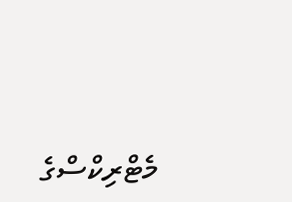މެޓްރިކްސްގެ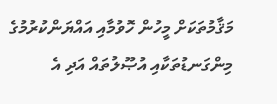މަޤާމުތަކަށް މީހުން ހޮވުމާއި އައްޔަންކުރުމުގެ މިންގަނޑުތަކާއި އުޞޫލުތައް އަދި އެ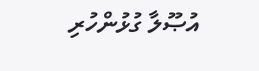އުޞޫލާ ގުޅުންހުރި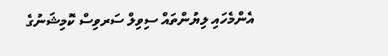އެންމެހައި ލިޔުންތައް ސިވިލް ސަރވިސް ކޮމިޝަނުގެ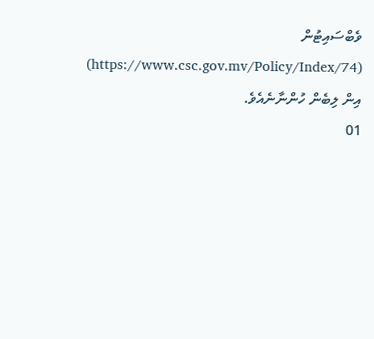ވެބްސައިޓުން (https://www.csc.gov.mv/Policy/Index/74) އިން ލިބެން ހުންނާނެއެވެ.
01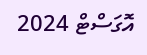އޮގަސްޓް 2024